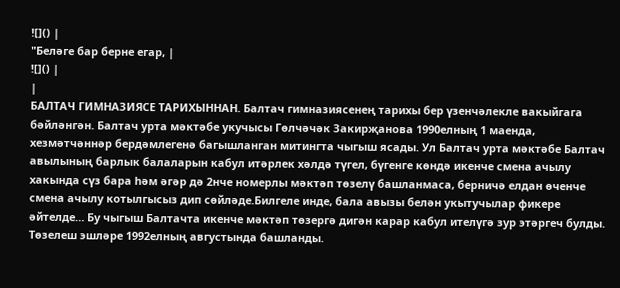![]() |
"Беләге бар берне егар, |
![]() |
|
БАЛТАЧ ГИМНАЗИЯСЕ ТАРИХЫННАН. Балтач гимназиясенең тарихы бер үзенчәлекле вакыйгага бәйләнгән. Балтач урта мәктәбе укучысы Гөлчәчәк Закирҗанова 1990елның 1 маенда, хезмәтчәннәр бердәмлегенә багышланган митингта чыгыш ясады. Ул Балтач урта мәктәбе Балтач авылының барлык балаларын кабул итәрлек хәлдә түгел, бүгенге көндә икенче смена ачылу хакында сүз бара һәм әгәр дә 2нче номерлы мәктәп төзелү башланмаса, берничә елдан өченче смена ачылу котылгысыз дип сөйләде.Билгеле инде, бала авызы белән укытучылар фикере әйтелде… Бу чыгыш Балтачта икенче мәктәп төзергә дигән карар кабул ителүгә зур этәргеч булды. Төзелеш эшләре 1992елның августында башланды.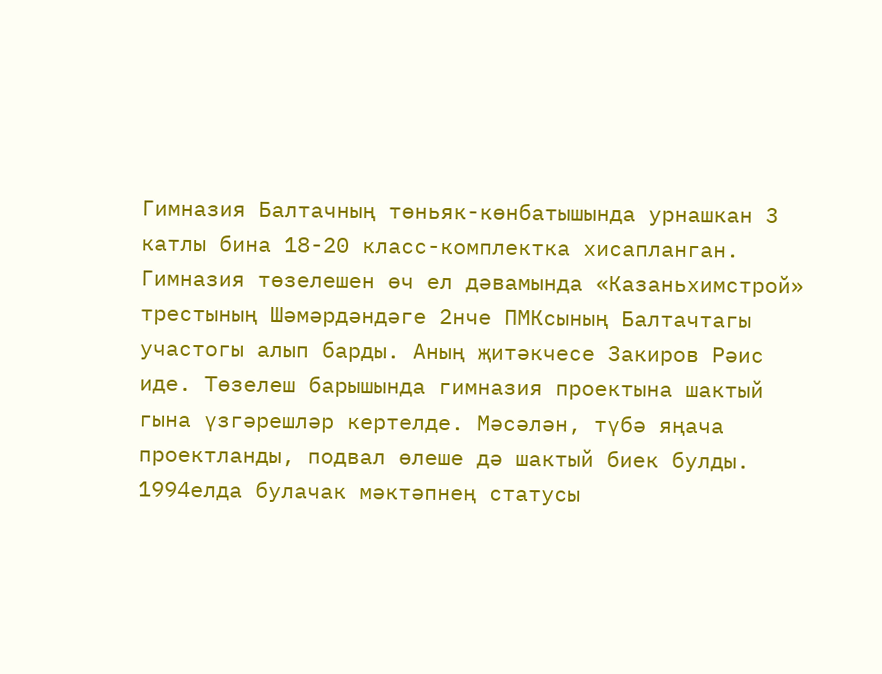Гимназия Балтачның төньяк-көнбатышында урнашкан 3 катлы бина 18-20 класс-комплектка хисапланган. Гимназия төзелешен өч ел дәвамында «Казаньхимстрой» трестының Шәмәрдәндәге 2нче ПМКсының Балтачтагы участогы алып барды. Аның җитәкчесе Закиров Рәис иде. Төзелеш барышында гимназия проектына шактый гына үзгәрешләр кертелде. Мәсәлән, түбә яңача проектланды, подвал өлеше дә шактый биек булды. 1994елда булачак мәктәпнең статусы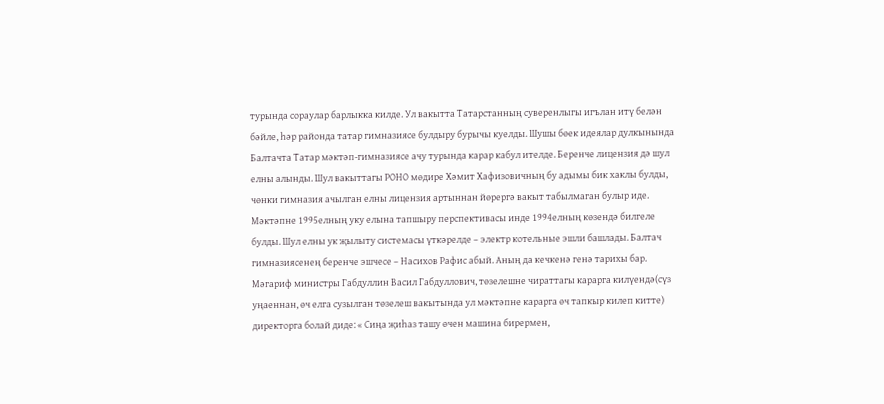турында сораулар барлыкка килде. Ул вакытта Татарстанның суверенлыгы игълан итү белән бәйле, һәр районда татар гимназиясе булдыру бурычы куелды. Шушы бөек идеялар дулкынында Балтачта Татар мәктәп-гимназиясе ачу турында карар кабул ителде. Беренче лицензия дә шул елны алынды. Шул вакыттагы РОНО мөдире Хәмит Хафизовичның бу адымы бик хаклы булды, чөнки гимназия ачылган елны лицензия артыннан йөрергә вакыт табылмаган булыр иде. Мәктәпне 1995елның уку елына тапшыру перспективасы инде 1994елның көзендә билгеле булды. Шул елны ук җылыту системасы үткәрелде – электр котельные эшли башлады. Балтач гимназиясенең беренче эшчесе – Насихов Рафис абый. Аның да кечкенә генә тарихы бар. Мәгариф министры Габдуллин Васил Габдуллович, төзелешне чираттагы карарга килүендә(сүз уңаеннан, өч елга сузылган төзелеш вакытында ул мәктәпне карарга өч тапкыр килеп китте) директорга болай диде: « Сиңа җиһаз ташу өчен машина бирермен,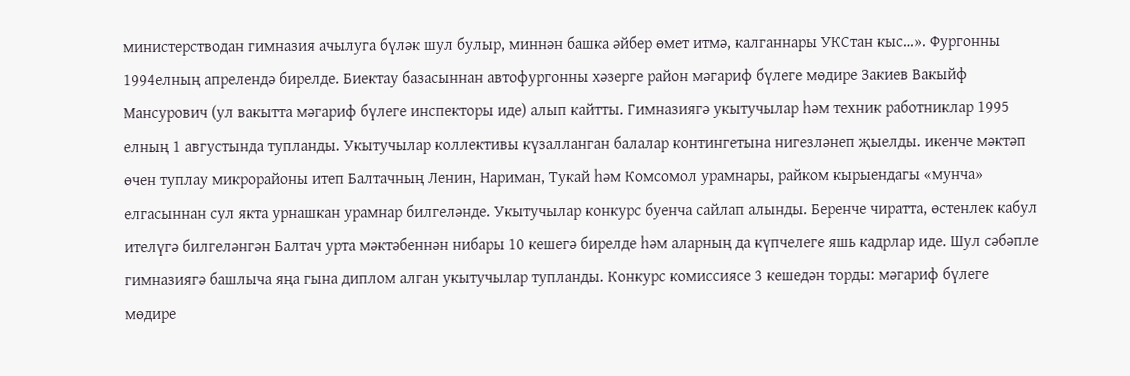министерстводан гимназия ачылуга бүләк шул булыр, миннән башка әйбер өмет итмә, калганнары УКСтан кыс…». Фургонны 1994елның апрелендә бирелде. Биектау базасыннан автофургонны хәзерге район мәгариф бүлеге мөдире Закиев Вакыйф Мансурович (ул вакытта мәгариф бүлеге инспекторы иде) алып кайтты. Гимназиягә укытучылар һәм техник работниклар 1995 елның 1 августында тупланды. Укытучылар коллективы күзалланган балалар контингетына нигезләнеп җыелды. икенче мәктәп өчен туплау микрорайоны итеп Балтачның Ленин, Нариман, Тукай һәм Комсомол урамнары, райком кырыендагы «мунча» елгасыннан сул якта урнашкан урамнар билгеләнде. Укытучылар конкурс буенча сайлап алынды. Беренче чиратта, өстенлек кабул ителүгә билгеләнгән Балтач урта мәктәбеннән нибары 10 кешегә бирелде һәм аларның да күпчелеге яшь кадрлар иде. Шул сәбәпле гимназиягә башлыча яңа гына диплом алган укытучылар тупланды. Конкурс комиссиясе 3 кешедән торды: мәгариф бүлеге мөдире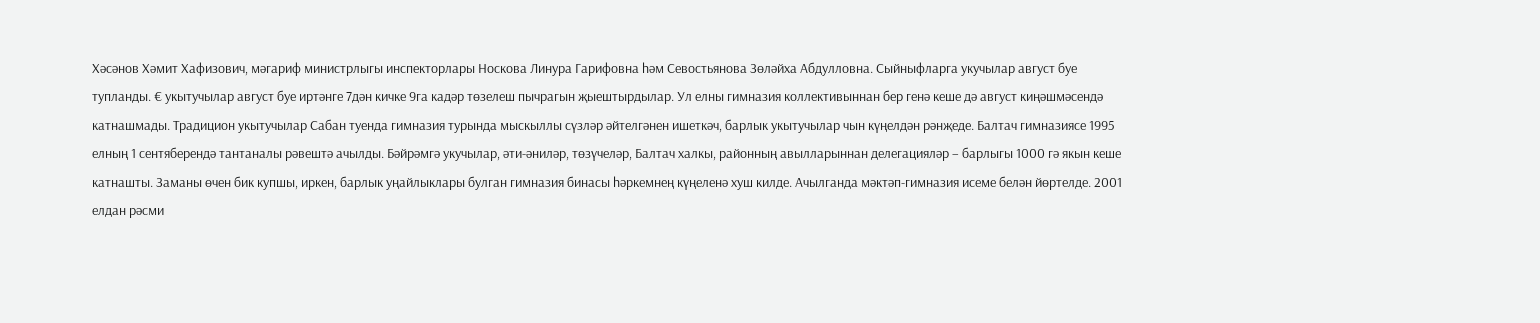Хәсәнов Хәмит Хафизович, мәгариф министрлыгы инспекторлары Носкова Линура Гарифовна һәм Севостьянова Зөләйха Абдулловна. Сыйныфларга укучылар август буе тупланды. € укытучылар август буе иртәнге 7дән кичке 9га кадәр төзелеш пычрагын җыештырдылар. Ул елны гимназия коллективыннан бер генә кеше дә август киңәшмәсендә катнашмады. Традицион укытучылар Сабан туенда гимназия турында мыскыллы сүзләр әйтелгәнен ишеткәч, барлык укытучылар чын күңелдән рәнҗеде. Балтач гимназиясе 1995 елның 1 сентяберендә тантаналы рәвештә ачылды. Бәйрәмгә укучылар, әти-әниләр, төзүчеләр, Балтач халкы, районның авылларыннан делегацияләр – барлыгы 1000 гә якын кеше катнашты. Заманы өчен бик купшы, иркен, барлык уңайлыклары булган гимназия бинасы һәркемнең күңеленә хуш килде. Ачылганда мәктәп-гимназия исеме белән йөртелде. 2001 елдан рәсми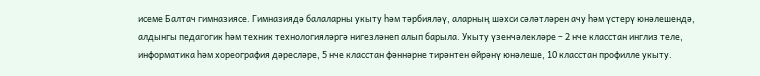исеме Балтач гимназиясе. Гимназиядә балаларны укыту һәм тәрбияләү, аларның шәхси сәләтләрен ачу һәм үстерү юнәлешендә, алдынгы педагогик һәм техник технологияләргә нигезләнеп алып барыла. Укыту үзенчәлекләре – 2 нче класстан инглиз теле, информатика һәм хореография дәресләре, 5 нче класстан фәннәрне тирәнтен өйрәнү юнәлеше, 10 класстан профилле укыту.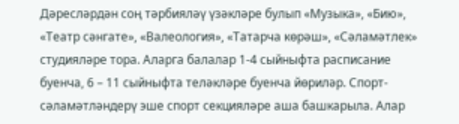Дәресләрдән соң тәрбияләү үзәкләре булып «Музыка», «Бию», «Театр сәнгате», «Валеология», «Татарча көрәш», «Сәламәтлек» студияләре тора. Аларга балалар 1-4 сыйныфта расписание буенча, 6 – 11 сыйныфта теләкләре буенча йөриләр. Спорт-сәламәтләндерү эше спорт секцияләре аша башкарыла. Алар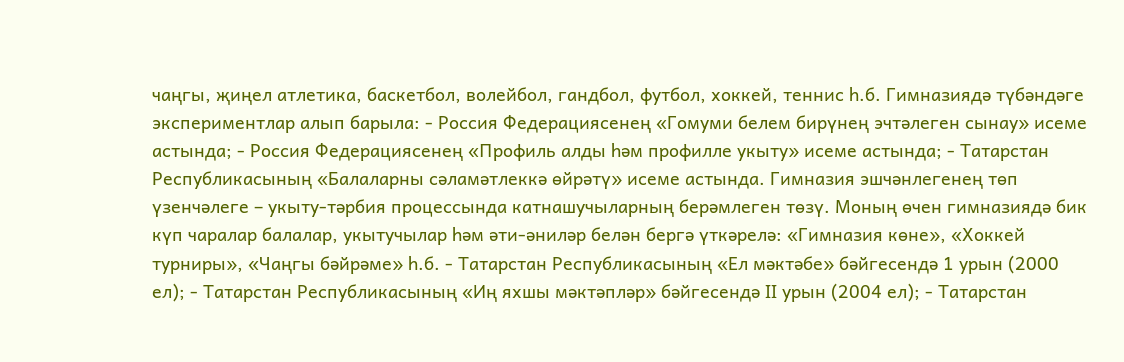чаңгы, җиңел атлетика, баскетбол, волейбол, гандбол, футбол, хоккей, теннис һ.б. Гимназиядә түбәндәге экспериментлар алып барыла: - Россия Федерациясенең «Гомуми белем бирүнең эчтәлеген сынау» исеме астында; - Россия Федерациясенең «Профиль алды һәм профилле укыту» исеме астында; - Татарстан Республикасының «Балаларны сәламәтлеккә өйрәтү» исеме астында. Гимназия эшчәнлегенең төп үзенчәлеге – укыту-тәрбия процессында катнашучыларның берәмлеген төзү. Моның өчен гимназиядә бик күп чаралар балалар, укытучылар һәм әти-әниләр белән бергә үткәрелә: «Гимназия көне», «Хоккей турниры», «Чаңгы бәйрәме» һ.б. - Татарстан Республикасының «Ел мәктәбе» бәйгесендә 1 урын (2000 ел); - Татарстан Республикасының «Иң яхшы мәктәпләр» бәйгесендә II урын (2004 ел); - Татарстан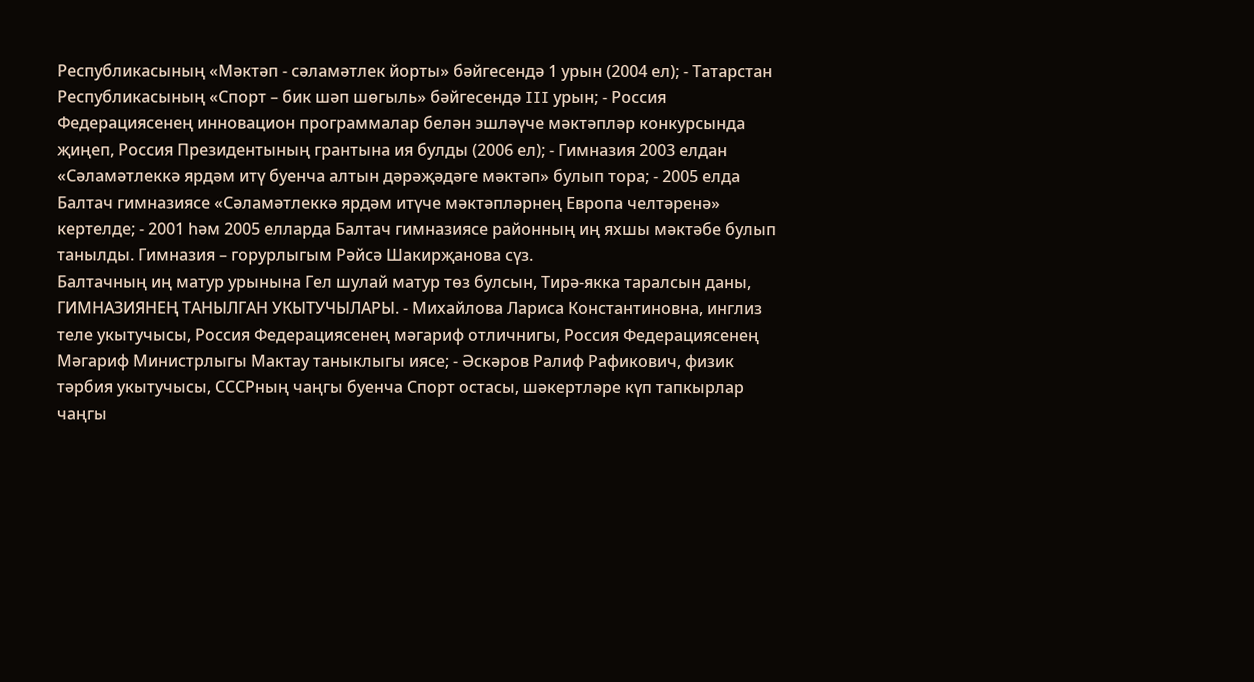Республикасының «Мәктәп - сәламәтлек йорты» бәйгесендә 1 урын (2004 ел); - Татарстан Республикасының «Спорт – бик шәп шөгыль» бәйгесендә III урын; - Россия Федерациясенең инновацион программалар белән эшләүче мәктәпләр конкурсында җиңеп, Россия Президентының грантына ия булды (2006 ел); - Гимназия 2003 елдан «Сәламәтлеккә ярдәм итү буенча алтын дәрәҗәдәге мәктәп» булып тора; - 2005 елда Балтач гимназиясе «Сәламәтлеккә ярдәм итүче мәктәпләрнең Европа челтәренә» кертелде; - 2001 һәм 2005 елларда Балтач гимназиясе районның иң яхшы мәктәбе булып танылды. Гимназия – горурлыгым Рәйсә Шакирҗанова сүз.
Балтачның иң матур урынына Гел шулай матур төз булсын, Тирә-якка таралсын даны, ГИМНАЗИЯНЕҢ ТАНЫЛГАН УКЫТУЧЫЛАРЫ. - Михайлова Лариса Константиновна, инглиз теле укытучысы, Россия Федерациясенең мәгариф отличнигы, Россия Федерациясенең Мәгариф Министрлыгы Мактау таныклыгы иясе; - Әскәров Ралиф Рафикович, физик тәрбия укытучысы, СССРның чаңгы буенча Спорт остасы, шәкертләре күп тапкырлар чаңгы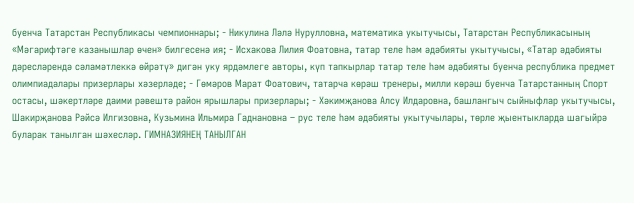буенча Татарстан Республикасы чемпионнары; - Никулина Ләлә Нурулловна, математика укытучысы, Татарстан Республикасының «Мәгарифтәге казанышлар өчен» билгесенә ия; - Исхакова Лилия Фоатовна, татар теле һәм әдәбияты укытучысы, «Татар әдәбияты дәресләрендә сәламәтлеккә өйрәтү» дигән уку ярдәмлеге авторы, күп тапкырлар татар теле һәм әдәбияты буенча республика предмет олимпиадалары призерлары хәзерләде; - Гөмәров Марат Фоатович, татарча көрәш тренеры, милли көрәш буенча Татарстанның Спорт остасы, шәкертләре даими рәвештә район ярышлары призерлары; - Хәкимҗанова Алсу Илдаровна, башлангыч сыйныфлар укытучысы, Шакирҗанова Рәйсә Илгизовна, Кузьмина Ильмира Гаднановна – рус теле һәм әдәбияты укытучылары, төрле җыентыкларда шагыйрә буларак танылган шәхесләр. ГИМНАЗИЯНЕҢ ТАНЫЛГАН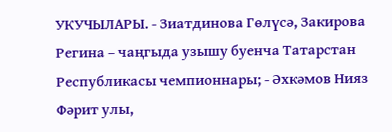УКУЧЫЛАРЫ. - Зиатдинова Гөлүсә, Закирова Регина – чаңгыда узышу буенча Татарстан Республикасы чемпионнары; - Әхкәмов Нияз Фәрит улы,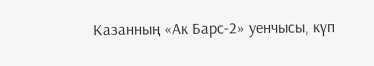Казанның «Ак Барс-2» уенчысы, күп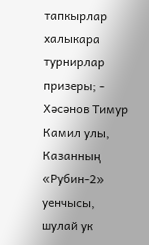тапкырлар халыкара турнирлар призеры; - Хәсәнов Тимур Камил улы, Казанның «Рубин-2» уенчысы, шулай ук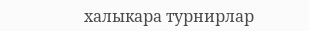халыкара турнирлар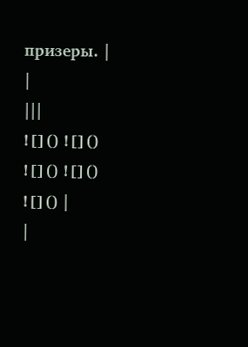призеры. |
|
|||
![]() ![]() ![]() ![]() ![]() |
|